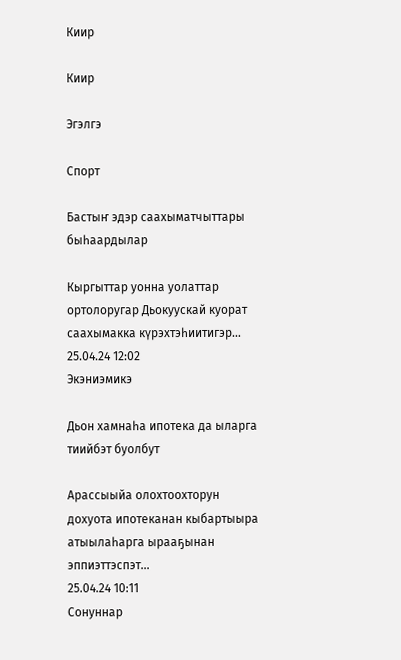Киир

Киир

Эгэлгэ

Спорт

Бастыҥ эдэр саахыматчыттары быһаардылар

Кыргыттар уонна уолаттар ортолоругар Дьокуускай куорат саахымакка күрэхтэһиитигэр…
25.04.24 12:02
Экэниэмикэ

Дьон хамнаһа ипотека да ыларга тиийбэт буолбут

Арассыыйа олохтоохторун дохуота ипотеканан кыбартыыра атыылаһарга ырааҕынан эппиэттэспэт…
25.04.24 10:11
Сонуннар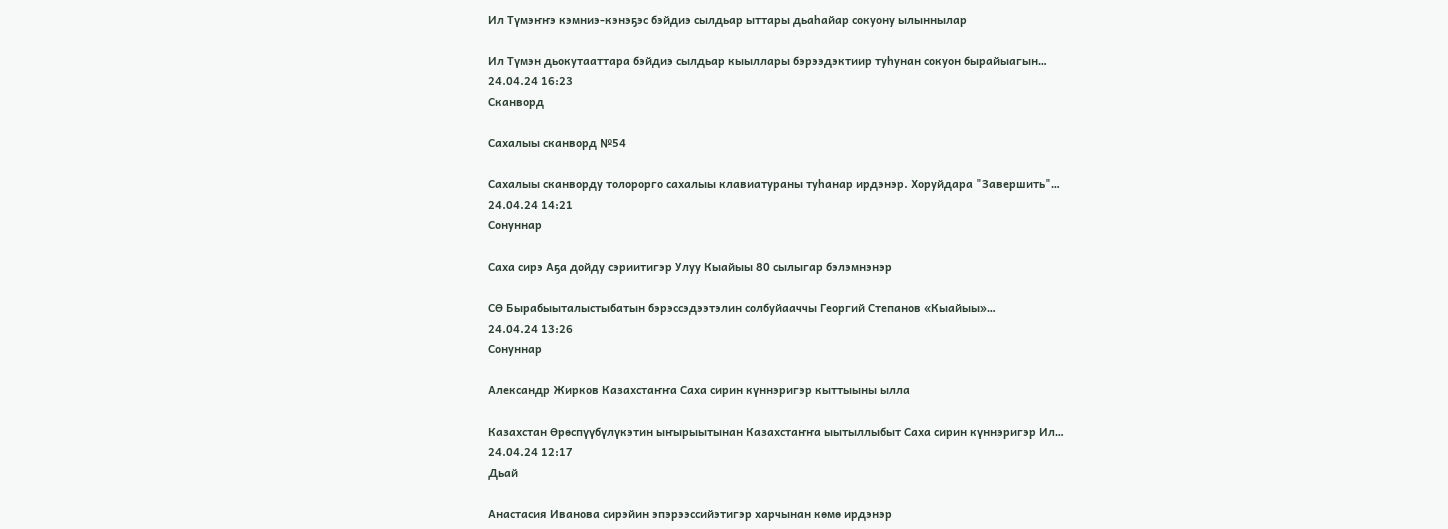Ил Түмэҥҥэ кэмниэ-кэнэҕэс бэйдиэ сылдьар ыттары дьаһайар сокуону ылыннылар

Ил Түмэн дьокутааттара бэйдиэ сылдьар кыыллары бэрээдэктиир туһунан сокуон бырайыагын…
24.04.24 16:23
Сканворд

Сахалыы сканворд №54

Сахалыы сканворду толорорго сахалыы клавиатураны туһанар ирдэнэр. Хоруйдара "Завершить"…
24.04.24 14:21
Сонуннар

Саха сирэ Аҕа дойду сэриитигэр Улуу Кыайыы 80 сылыгар бэлэмнэнэр

СӨ Бырабыыталыстыбатын бэрэссэдээтэлин солбуйааччы Георгий Степанов «Кыайыы»…
24.04.24 13:26
Сонуннар

Александр Жирков Казахстаҥҥа Саха сирин күннэригэр кыттыыны ылла

Казахстан Өрөспүүбүлүкэтин ыҥырыытынан Казахстаҥҥа ыытыллыбыт Саха сирин күннэригэр Ил…
24.04.24 12:17
Дьай

Анастасия Иванова сирэйин эпэрээссийэтигэр харчынан көмө ирдэнэр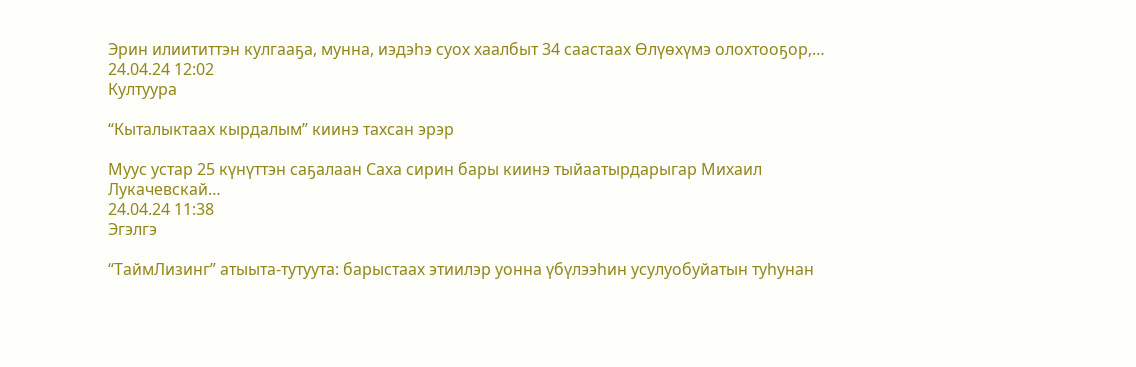Эрин илиититтэн кулгааҕа, мунна, иэдэһэ суох хаалбыт 34 саастаах Өлүөхүмэ олохтооҕор,…
24.04.24 12:02
Култуура

“Кыталыктаах кырдалым” киинэ тахсан эрэр

Муус устар 25 күнүттэн саҕалаан Саха сирин бары киинэ тыйаатырдарыгар Михаил Лукачевскай…
24.04.24 11:38
Эгэлгэ

“ТаймЛизинг” атыыта-тутуута: барыстаах этиилэр уонна үбүлээһин усулуобуйатын туһунан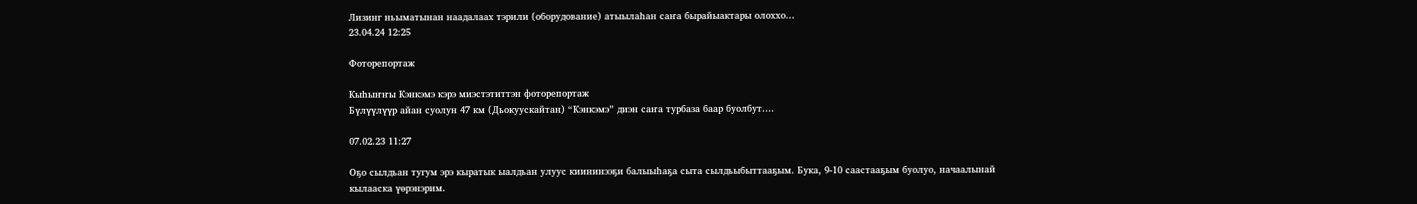Лизинг ньыматынан наадалаах тэрили (оборудование) атыылаһан саҥа бырайыактары олоххо…
23.04.24 12:25

Фоторепортаж

Кыһыҥҥы Кэнкэмэ кэрэ миэстэтиттэн фоторепортаж
Бүлүүлүүр айан суолун 47 км (Дьокуускайтан) “Кэнкэмэ” диэн саҥа турбаза баар буолбут.…

07.02.23 11:27

Оҕо сылдьан тугум эрэ кыратык ыалдьан улуус киининээҕи балыыһаҕа сыта сылдьыбыттааҕым. Бука, 9-10 саастааҕым буолуо, начаалынай кылааска үөрэнэрим.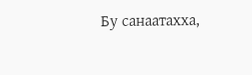Бу санаатахха,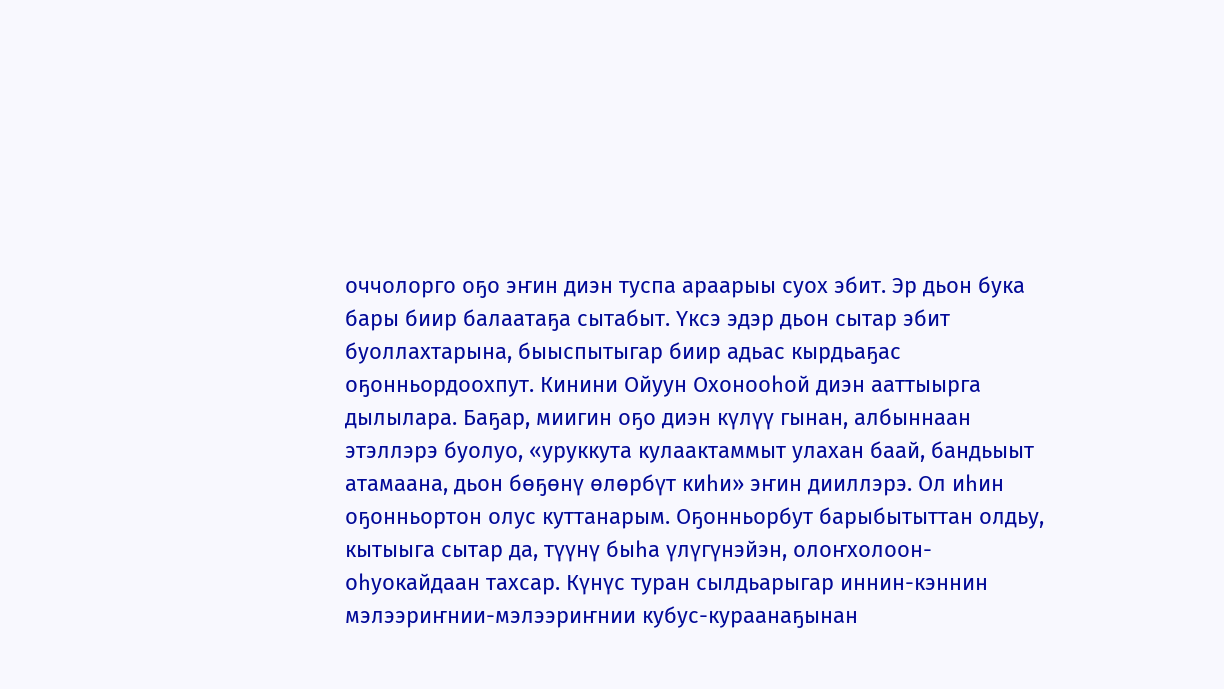оччолорго оҕо эҥин диэн туспа араарыы суох эбит. Эр дьон бука бары биир балаатаҕа сытабыт. Үксэ эдэр дьон сытар эбит буоллахтарына, быыспытыгар биир адьас кырдьаҕас оҕонньордоохпут. Кинини Ойуун Охонооһой диэн ааттыырга дылылара. Баҕар, миигин оҕо диэн күлүү гынан, албыннаан этэллэрэ буолуо, «уруккута кулаактаммыт улахан баай, бандьыыт атамаана, дьон бөҕөнү өлөрбүт киһи» эҥин дииллэрэ. Ол иһин оҕонньортон олус куттанарым. Оҕонньорбут барыбытыттан олдьу, кытыыга сытар да, түүнү быһа үлүгүнэйэн, олоҥхолоон-оһуокайдаан тахсар. Күнүс туран сылдьарыгар иннин-кэннин мэлээриҥнии-мэлээриҥнии кубус-кураанаҕынан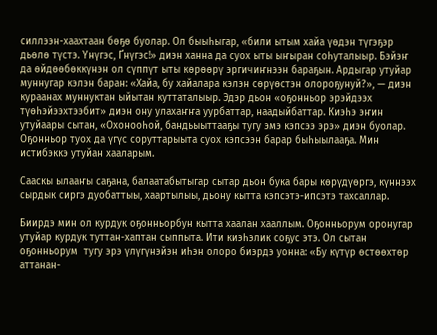силлээн-хаахтаан бөҕө буолар. Ол быыһыгар, «били ытым хайа үөдэн түгэҕэр дьөлө түстэ. Үнүгэс, Ґнүгэс!» диэн ханна да суох ыты ыҥыран соһуталыыр. Бэйэҥ да өйдөөбөккүнэн ол сүппүт ыты көрөөрү эргичиҥнээн бараҕын. Ардыгар утуйар муннугар кэлэн баран: «Хайа, бу хайалара кэлэн сөрүөстэн олороҕунуй?», — диэн кураанах муннуктан ыйытан куттаталыыр. Эдэр дьон «оҕонньор эрэйдээх түөһэйээхтээбит» диэн ону улахаҥҥа уурбаттар, наадыйбаттар. Киэһэ эҥин утуйаары сытан, «Охонооһой, бандьыыттааҕы тугу эмэ кэпсээ эрэ» диэн буолар. Оҕонньор туох да үгүс соруттарыыта суох кэпсээн барар быһыылааҕа. Мин истибэккэ утуйан хааларым.

Сааскы ылааҥы саҕана, балаатабытыгар сытар дьон бука бары көрүдүөргэ, күннээх сырдык сиргэ дуобаттыы, хаартылыы, дьону кытта кэпсэтэ-ипсэтэ тахсаллар.

Биирдэ мин ол курдук оҕонньорбун кытта хаалан хааллым. Оҕонньорум оронугар утуйар курдук туттан-хаптан сыппыта. Ити киэһэлик соҕус этэ. Ол сытан оҕонньорум  тугу эрэ үлүгүнэйэн иһэн олоро биэрдэ уонна: «Бу күтүр өстөөхтөр аттанан-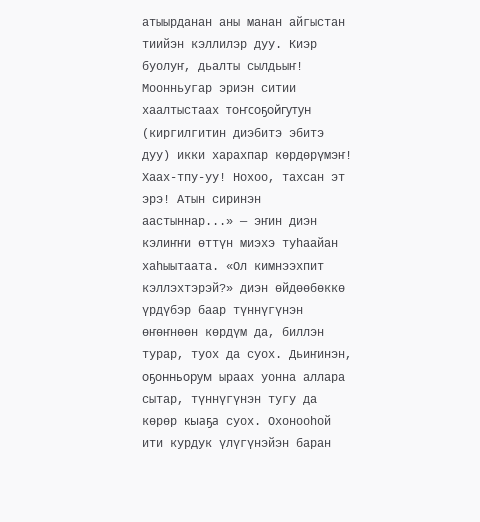атыырданан аны манан айгыстан тиийэн кэллилэр дуу. Киэр буолуҥ, дьалты сылдьыҥ! Моонньугар эриэн ситии хаалтыстаах тоҥсоҕойгутун (киргилгитин диэбитэ эбитэ дуу) икки харахпар көрдөрүмэҥ! Хаах-тпу-уу! Нохоо, тахсан эт эрэ! Атын сиринэн аастыннар...» — эҥин диэн кэлиҥҥи өттүн миэхэ туһаайан хаһыытаата. «Ол кимнээхпит кэллэхтэрэй?» диэн өйдөөбөккө үрдүбэр баар түннүгүнэн өҥөҥнөөн көрдүм да, биллэн турар, туох да суох. Дьиҥинэн, оҕонньорум ыраах уонна аллара сытар, түннүгүнэн тугу да көрөр кыаҕа суох. Охонооһой ити курдук үлүгүнэйэн баран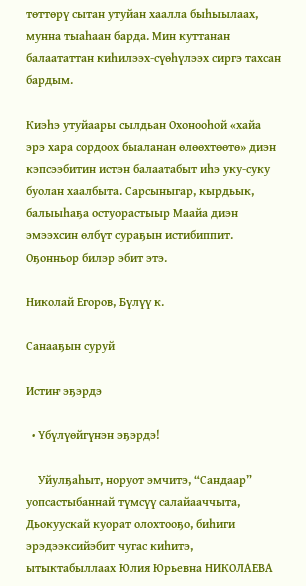төттөрү сытан утуйан хаалла быһыылаах, мунна тыаһаан барда. Мин куттанан балаататтан киһилээх-сүөһүлээх сиргэ тахсан бардым.

Киэһэ утуйаары сылдьан Охонооһой «хайа эрэ хара сордоох быаланан өлөөхтөөтө» диэн кэпсээбитин истэн балаатабыт иһэ уку-суку буолан хаалбыта. Сарсыныгар, кырдьык, балыыһаҕа остуорастыыр Маайа диэн эмээхсин өлбүт сураҕын истибиппит. Оҕонньор билэр эбит этэ.

Николай Егоров, Бүлүү к.

Санааҕын суруй

Истиҥ эҕэрдэ

  • Үбүлүөйгүнэн эҕэрдэ!

    Уйулҕаһыт, норуот эмчитэ, “Сандаар” уопсастыбаннай түмсүү салайааччыта, Дьокуускай куорат олохтооҕо, биһиги эрэдээксийэбит чугас киһитэ, ытыктабыллаах Юлия Юрьевна НИКОЛАЕВА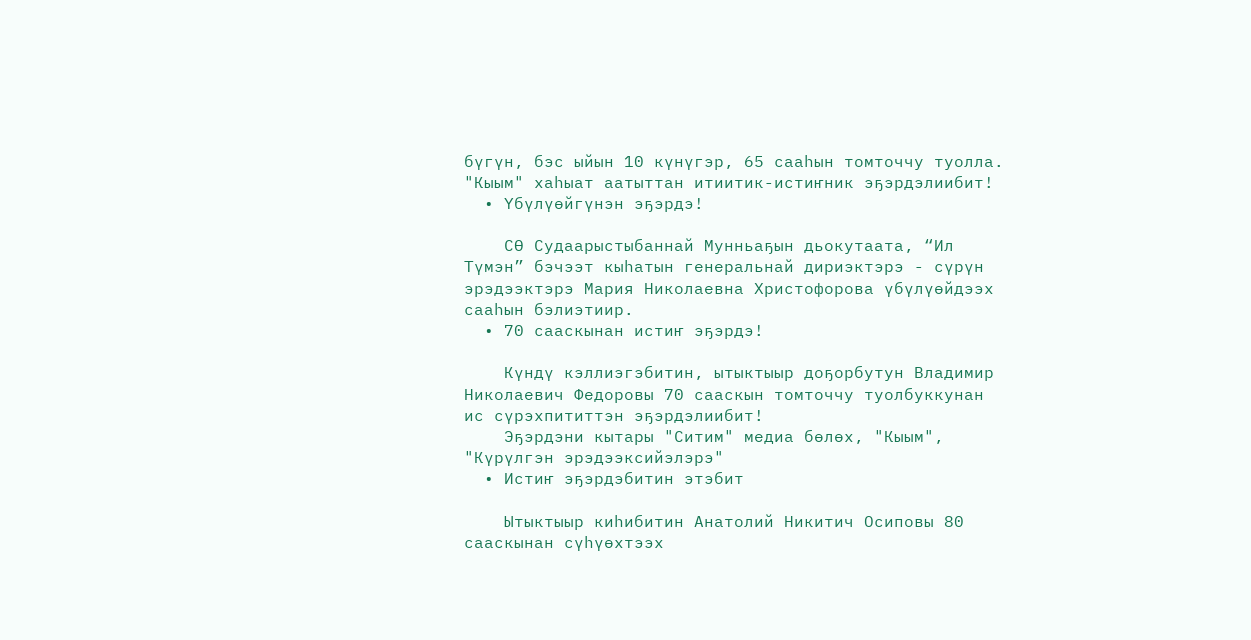бүгүн, бэс ыйын 10 күнүгэр, 65 сааһын томточчу туолла. "Кыым" хаһыат аатыттан итиитик-истиҥник эҕэрдэлиибит!
  • Үбүлүөйгүнэн эҕэрдэ!

    СӨ Судаарыстыбаннай Мунньаҕын дьокутаата, “Ил Түмэн” бэчээт кыһатын генеральнай дириэктэрэ - сүрүн эрэдээктэрэ Мария Николаевна Христофорова үбүлүөйдээх сааһын бэлиэтиир.
  • 70 сааскынан истиҥ эҕэрдэ!

    Күндү кэллиэгэбитин, ытыктыыр доҕорбутун Владимир Николаевич Федоровы 70 сааскын томточчу туолбуккунан ис сүрэхпититтэн эҕэрдэлиибит!
    Эҕэрдэни кытары "Ситим" медиа бөлөх, "Кыым", "Күрүлгэн эрэдээксийэлэрэ"
  • Истиҥ эҕэрдэбитин этэбит

    Ытыктыыр киһибитин Анатолий Никитич Осиповы 80 сааскынан сүһүөхтээх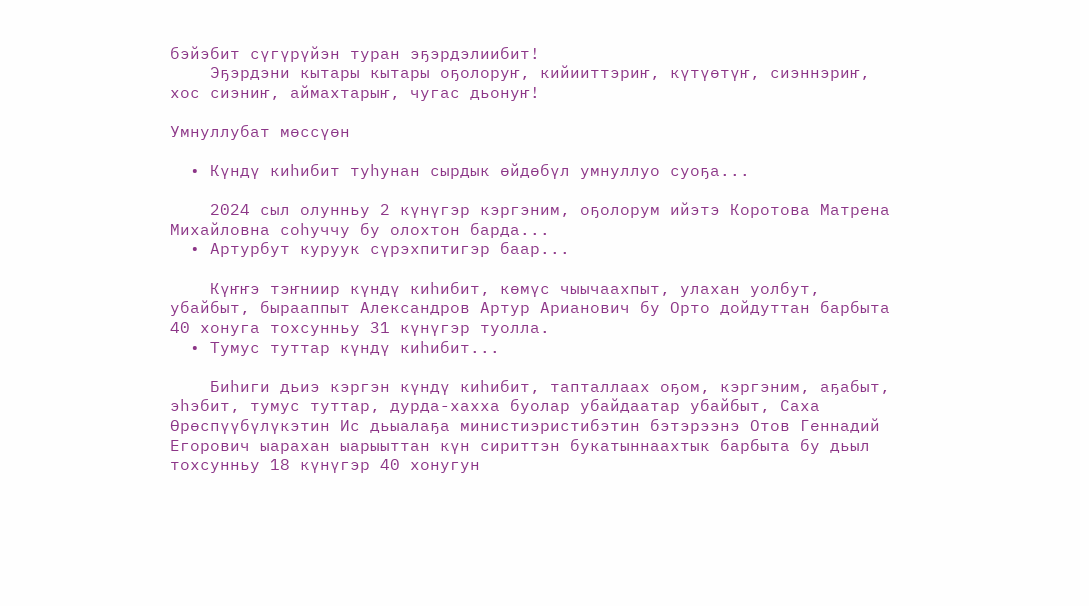бэйэбит сүгүрүйэн туран эҕэрдэлиибит!
    Эҕэрдэни кытары кытары оҕолоруҥ, кийииттэриҥ, күтүөтүҥ, сиэннэриҥ, хос сиэниҥ, аймахтарыҥ, чугас дьонуҥ!

Умнуллубат мөссүөн

  • Күндү киһибит туһунан сырдык өйдөбүл умнуллуо суоҕа...

    2024 сыл олунньу 2 күнүгэр кэргэним, оҕолорум ийэтэ Коротова Матрена Михайловна соһуччу бу олохтон барда...
  • Артурбут куруук сүрэхпитигэр баар...

    Күҥҥэ тэҥниир күндү киһибит, көмүс чыычаахпыт, улахан уолбут, убайбыт, бырааппыт Александров Артур Арианович бу Орто дойдуттан барбыта 40 хонуга тохсунньу 31 күнүгэр туолла.
  • Тумус туттар күндү киһибит...

    Биһиги дьиэ кэргэн күндү киһибит, тапталлаах оҕом, кэргэним, аҕабыт, эһэбит, тумус туттар, дурда-хахха буолар убайдаатар убайбыт, Саха Өрөспүүбүлүкэтин Ис дьыалаҕа министиэристибэтин бэтэрээнэ Отов Геннадий Егорович ыарахан ыарыыттан күн сириттэн букатыннаахтык барбыта бу дьыл тохсунньу 18 күнүгэр 40 хонугун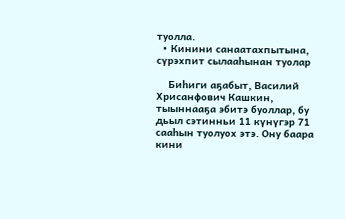туолла.
  • Кинини санаатахпытына, сүрэхпит сылааһынан туолар

    Биһиги аҕабыт, Василий Хрисанфович Кашкин, тыыннааҕа эбитэ буоллар, бу дьыл сэтинньи 11 күнүгэр 71 сааһын туолуох этэ. Ону баара кини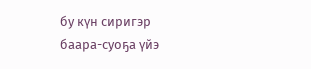бу күн сиригэр баара-суоҕа үйэ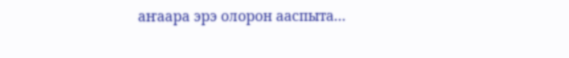аҥаара эрэ олорон ааспыта...